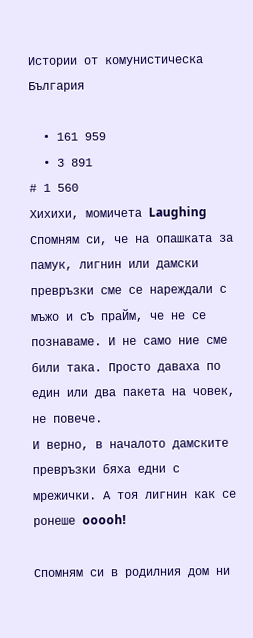Истории от комунистическа България

  • 161 959
  • 3 891
# 1 560
Хихихи, момичета Laughing
Спомням си, че на опашката за памук, лигнин или дамски превръзки сме се нареждали с мъжо и сЪ праЙм, че не се познаваме. И не само ние сме били така. Просто даваха по един или два пакета на човек, не повече.
И верно, в началото дамските превръзки бяха едни с мрежички. А тоя лигнин как се ронеше ooooh!

Спомням си в родилния дом ни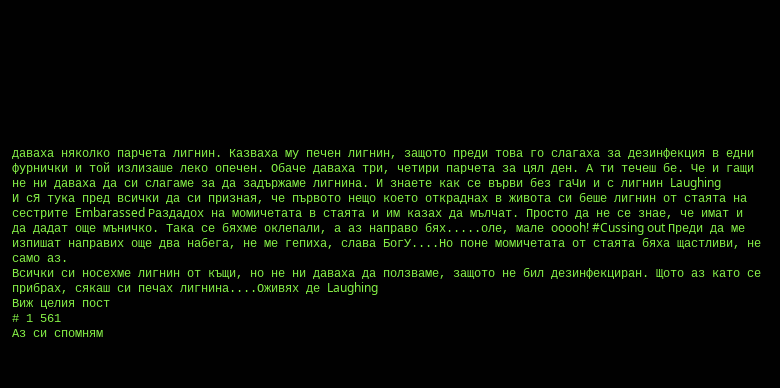даваха няколко парчета лигнин. Казваха му печен лигнин, защото преди това го слагаха за дезинфекция в едни фурнички и той излизаше леко опечен. Обаче даваха три, четири парчета за цял ден. А ти течеш бе. Че и гащи не ни даваха да си слагаме за да задържаме лигнина. И знаете как се върви без гаЧи и с лигнин Laughing
И сЯ тука пред всички да си призная, че първото нещо което откраднах в живота си беше лигнин от стаята на сестрите Embarassed Раздадох на момичетата в стаята и им казах да мълчат. Просто да не се знае, че имат и да дадат още мъничко. Така се бяхме оклепали, а аз направо бях.....оле, мале ooooh! #Cussing out Преди да ме изпишат направих още два набега, не ме гепиха, слава БогУ....Но поне момичетата от стаята бяха щастливи, не само аз.
Всички си носехме лигнин от къщи, но не ни даваха да ползваме, защото не бил дезинфекциран. Щото аз като се прибрах, сякаш си печах лигнина....Оживях де Laughing
Виж целия пост
# 1 561
Аз си спомням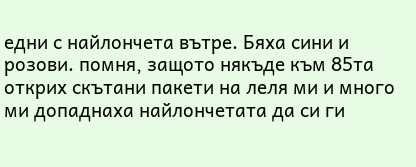едни с найлончета вътре. Бяха сини и розови. помня, защото някъде към 85та открих скътани пакети на леля ми и много ми допаднаха найлончетата да си ги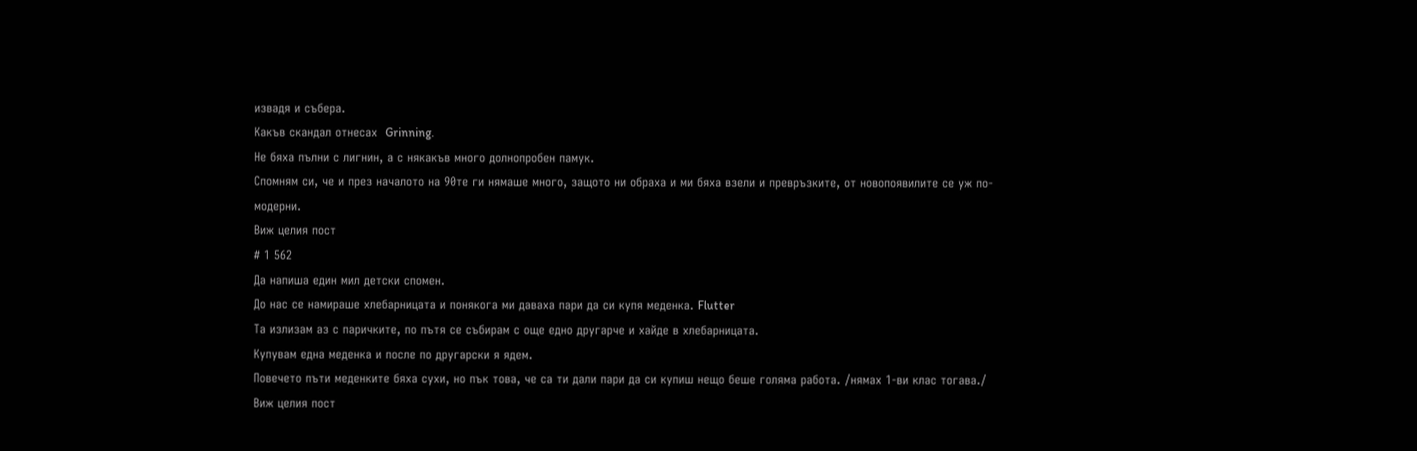извадя и събера.
Какъв скандал отнесах  Grinning.
Не бяха пълни с лигнин, а с някакъв много долнопробен памук.
Спомням си, че и през началото на 90те ги нямаше много, защото ни обраха и ми бяха взели и превръзките, от новопоявилите се уж по-модерни.
Виж целия пост
# 1 562
Да напиша един мил детски спомен.
До нас се намираше хлебарницата и понякога ми даваха пари да си купя меденка. Flutter
Та излизам аз с паричките, по пътя се събирам с още едно другарче и хайде в хлебарницата.
Купувам една меденка и после по другарски я ядем.
Повечето пъти меденките бяха сухи, но пък това, че са ти дали пари да си купиш нещо беше голяма работа. /нямах 1-ви клас тогава./
Виж целия пост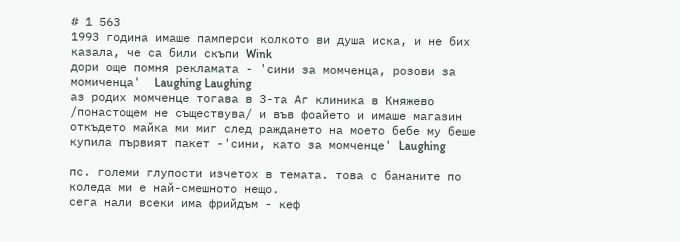# 1 563
1993 година имаше памперси колкото ви душа иска, и не бих казала, че са били скъпи Wink
дори още помня рекламата - 'сини за момченца, розови за момиченца'  Laughing Laughing
аз родих момченце тогава в 3-та Аг клиника в Княжево /понастощем не съществува/ и във фоайето и имаше магазин откъдето майка ми миг след раждането на моето бебе му беше купила първият пакет -'сини, като за момченце' Laughing

пс. големи глупости изчетох в темата. това с бананите по коледа ми е най-смешното нещо.
сега нали всеки има фрийдъм - кеф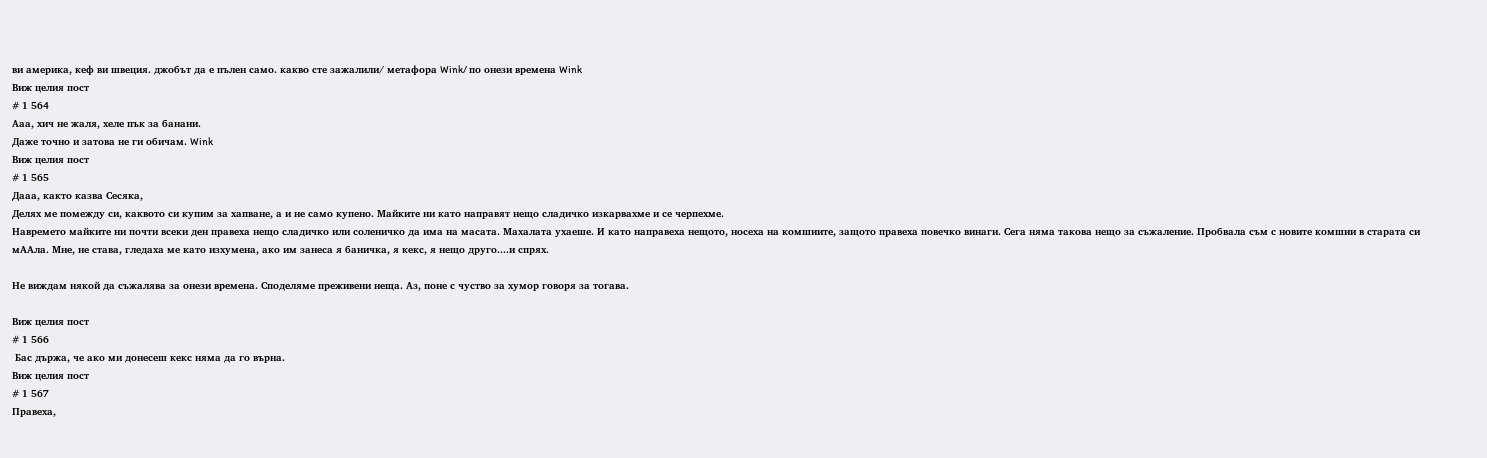ви америка, кеф ви швеция. джобът да е пълен само. какво сте зажалили/ метафора Wink/ по онези времена Wink
Виж целия пост
# 1 564
Ааа, хич не жаля, хеле пък за банани.
Даже точно и затова не ги обичам. Wink
Виж целия пост
# 1 565
Дааа, както казва Сесяка,
Делях ме помежду си, каквото си купим за хапване, а и не само купено. Майките ни като направят нещо сладичко изкарвахме и се черпехме.
Навремето майките ни почти всеки ден правеха нещо сладичко или соленичко да има на масата. Махалата ухаеше. И като направеха нещото, носеха на комшиите, защото правеха повечко винаги. Сега няма такова нещо за съжаление. Пробвала съм с новите комшии в старата си мААла. Мне, не става, гледаха ме като изхумена, ако им занеса я баничка, я кекс, я нещо друго....и спрях.

Не виждам някой да съжалява за онези времена. Споделяме преживени неща. Аз, поне с чуство за хумор говоря за тогава.

Виж целия пост
# 1 566
 Бас държа, че ако ми донесеш кекс няма да го върна.
Виж целия пост
# 1 567
Правеха,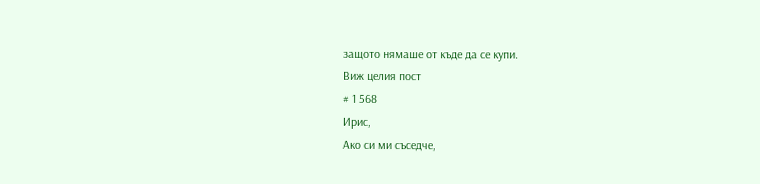защото нямаше от къде да се купи.
Виж целия пост
# 1 568
Ирис,
Ако си ми съседче,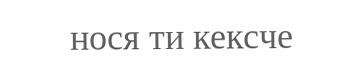нося ти кексче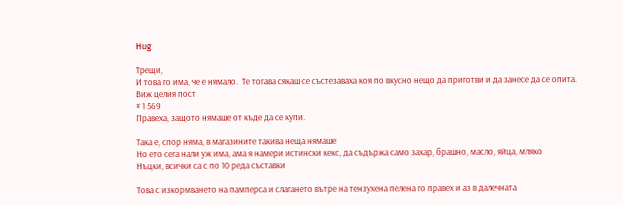Hug

Трещи,
И това го има, че е нямало.  Те тогава сякаш се състезаваха коя по вкусно нещо да приготви и да занесе да се опита.
Виж целия пост
# 1 569
Правеха, защото нямаше от къде да се купи.

Така е, спор няма, в магазините такива неща нямаше
Но ето сега нали уж има, ама я намери истински кекс, да съдържа само захар, брашно, масло, яйца, мляко
Нъцки, всички са с по 10 реда съставки

Това с изкормването на памперса и слагането вътре на тензухена пелена го правех и аз в далечната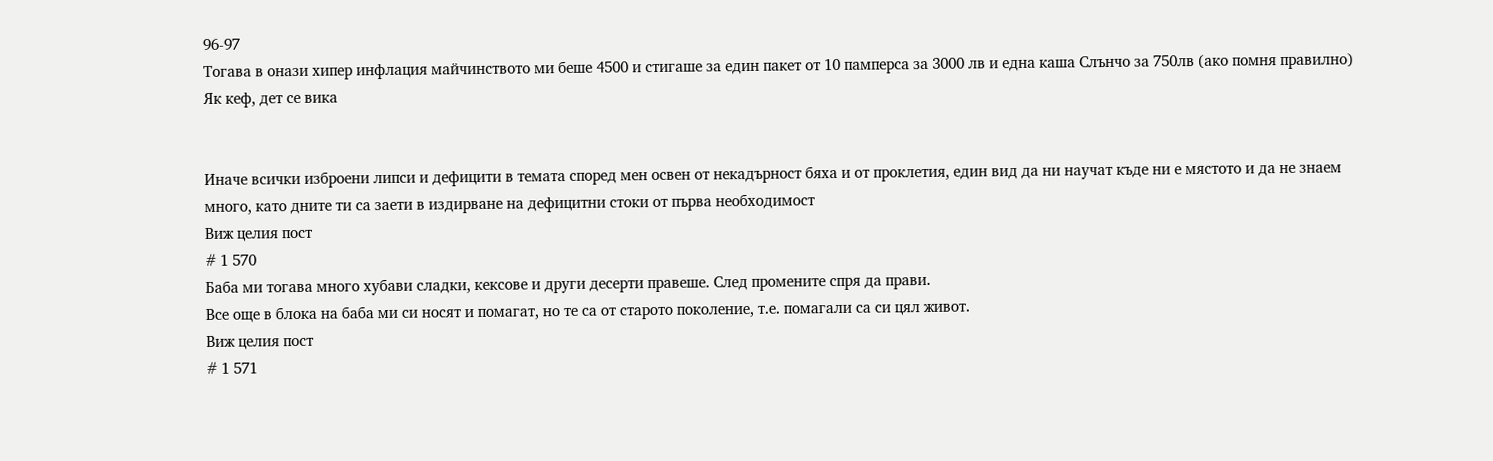96-97
Тогава в онази хипер инфлация майчинството ми беше 4500 и стигаше за един пакет от 10 памперса за 3000 лв и една каша Слънчо за 750лв (ако помня правилно)
Як кеф, дет се вика


Иначе всички изброени липси и дефицити в темата според мен освен от некадърност бяха и от проклетия, един вид да ни научат къде ни е мястото и да не знаем много, като дните ти са заети в издирване на дефицитни стоки от първа необходимост
Виж целия пост
# 1 570
Баба ми тогава много хубави сладки, кексове и други десерти правеше. След промените спря да прави.
Все още в блока на баба ми си носят и помагат, но те са от старото поколение, т.е. помагали са си цял живот.
Виж целия пост
# 1 571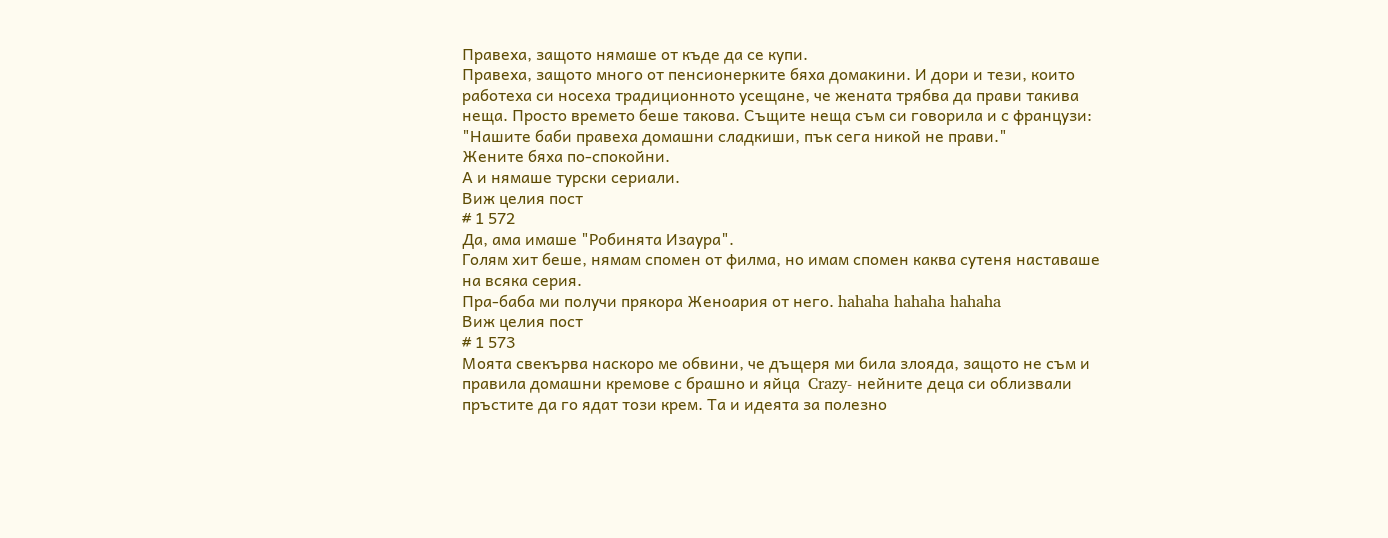Правеха, защото нямаше от къде да се купи.
Правеха, защото много от пенсионерките бяха домакини. И дори и тези, които работеха си носеха традиционното усещане, че жената трябва да прави такива неща. Просто времето беше такова. Същите неща съм си говорила и с французи: "Нашите баби правеха домашни сладкиши, пък сега никой не прави."
Жените бяха по-спокойни.
А и нямаше турски сериали.
Виж целия пост
# 1 572
Да, ама имаше "Робинята Изаура".
Голям хит беше, нямам спомен от филма, но имам спомен каква сутеня наставаше на всяка серия.
Пра-баба ми получи прякора Женоария от него. hahaha hahaha hahaha
Виж целия пост
# 1 573
Моята свекърва наскоро ме обвини, че дъщеря ми била злояда, защото не съм и правила домашни кремове с брашно и яйца  Crazy- нейните деца си облизвали пръстите да го ядат този крем. Та и идеята за полезно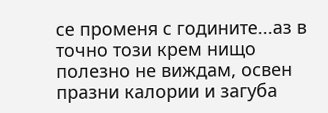се променя с годините...аз в точно този крем нищо полезно не виждам, освен празни калории и загуба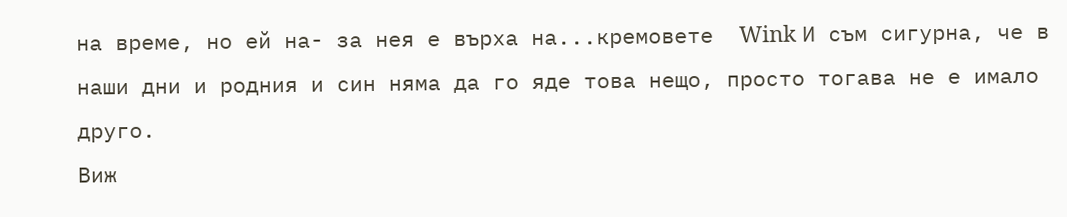на време, но ей на- за нея е върха на...кремовете  Wink И съм сигурна, че в наши дни и родния и син няма да го яде това нещо, просто тогава не е имало друго.
Виж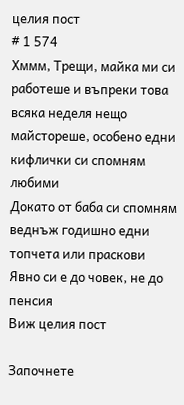целия пост
# 1 574
Хммм, Трещи, майка ми си работеше и въпреки това всяка неделя нещо майстореше, особено едни кифлички си спомням любими
Докато от баба си спомням веднъж годишно едни топчета или праскови
Явно си е до човек, не до пенсия
Виж целия пост

Започнете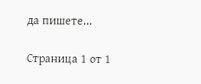да пишете...

Страница 1 от 1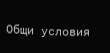Общи условия